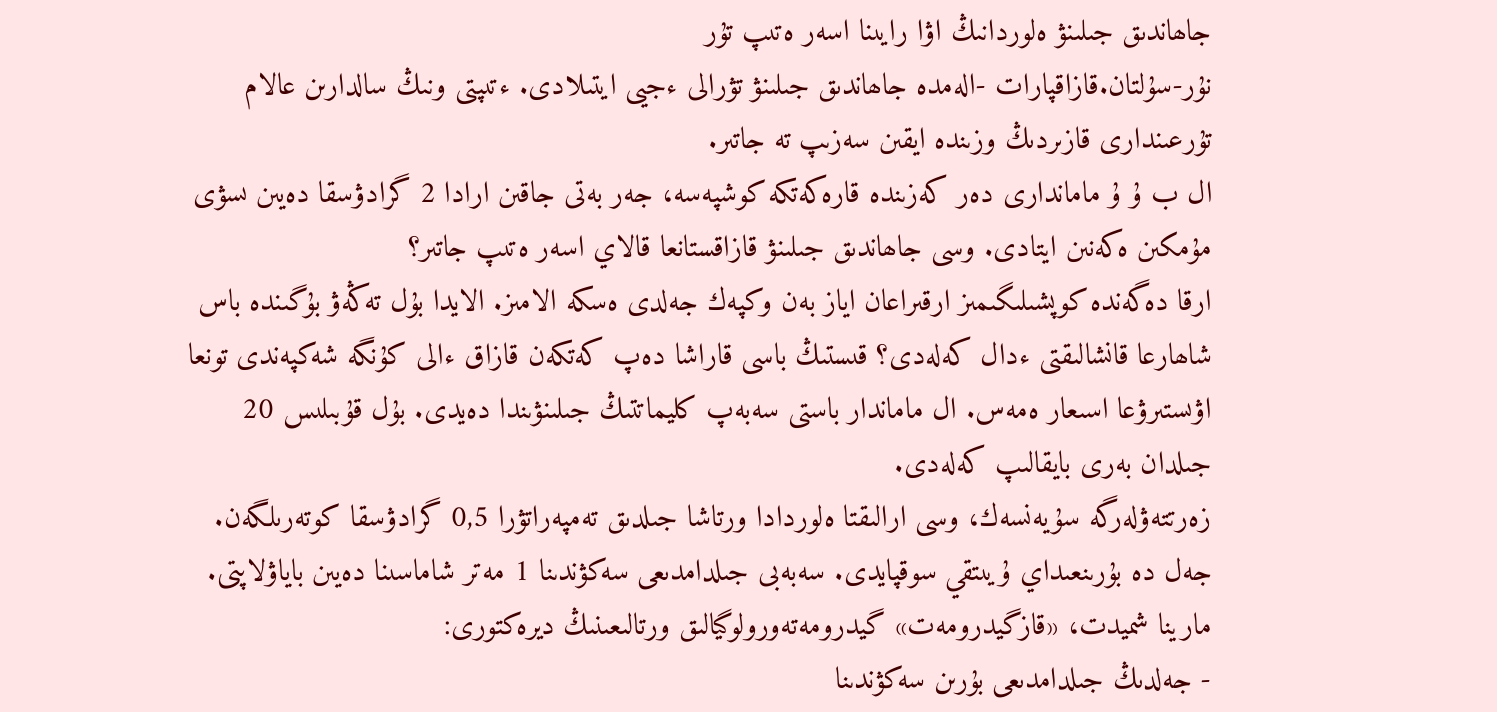جاھاندىق جىلىنۋ ەلوردانىڭ اۋا رايىنا اسەر ەتىپ تۇر
نۇر-سۇلتان.قازاقپارات -الەمدە جاھاندىق جىلىنۋ تۋرالى ءجيى ايتىلادى. ءتىپتى ونىڭ سالدارىن عالام تۇرعىندارى قازىردىڭ وزىندە ايقىن سەزىپ تە جاتىر.
ال ب ۇ ۇ ماماندارى دەر كەزىندە قارەكەتكە كوشپەسە، جەر بەتى جاقىن ارادا 2 گرادۋسقا دەيىن ىسۋى مۇمكىن ەكەنىن ايتادى. وسى جاھاندىق جىلىنۋ قازاقستانعا قالاي اسەر ەتىپ جاتىر؟
ارقا دەگەندە كوپشىلىگىمىز ارقىراعان اياز بەن وكپەك جەلدى ەسكە الامىز. الايدا بۇل تەڭەۋ بۇگىندە باس شاھارعا قانشالىقتى ءدال كەلەدى؟ قىستىڭ باسى قاراشا دەپ كەتكەن قازاق ءالى كۇنگە شەكپەندى تونعا اۋىستىرۋعا اسىعار ەمەس. ال ماماندار باستى سەبەپ كليماتتىڭ جىلىنۋىندا دەيدى. بۇل قۇبىلىس 20 جىلدان بەرى بايقالىپ كەلەدى.
زەرتتەۋلەرگە سۇيەنسەك، وسى ارالىقتا ەلوردادا ورتاشا جىلدىق تەمپەراتۋرا 0,5 گرادۋسقا كوتەرىلگەن. جەل دە بۇرىنعىداي ۇيىتقي سوقپايدى. سەبەبى جىلدامدىعى سەكۋندىنا 1 مەتر شاماسىنا دەيىن باياۋلاپتى.
مارينا شميدت، «قازگيدرومەت» گيدرومەتەورولوگيالىق ورتالىعىنىڭ ديرەكتورى:
- جەلدىڭ جىلدامدىعى بۇرىن سەكۋندىنا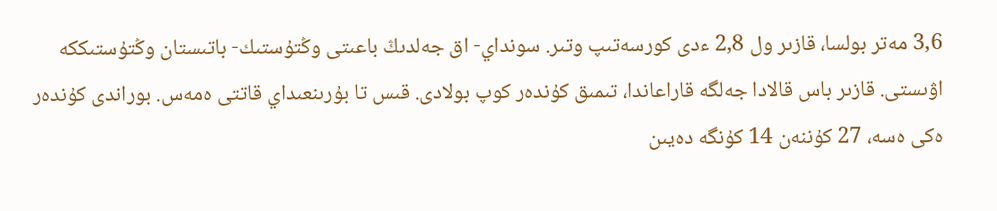3,6 مەتر بولسا، قازىر ول 2,8 ءدى كورسەتىپ وتىر. سونداي- اق جەلدىڭ باعىتى وڭتۇستىك- باتىستان وڭتۇستىككە اۋىستى. قازىر باس قالادا جەلگە قاراعاندا، تىمىق كۇندەر كوپ بولادى. قىس تا بۇرىنعىداي قاتتى ەمەس. بوراندى كۇندەر ەكى ەسە، 27 كۇننەن 14 كۇنگە دەيىن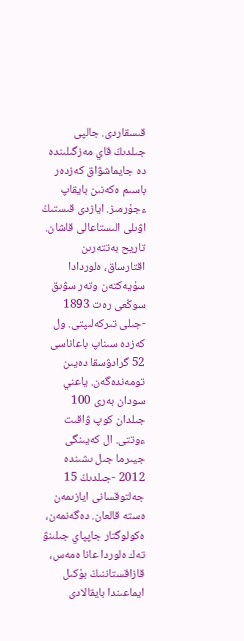قىسقاردى. جالپى جىلدىڭ قاي مەزگىلىندە دە جايماشۋاق كەزدەر باسىم ەكەنىن بايقاپ ءجۇرمىز. ايازدى قىستىڭ اۋىلى الىستاعالى قاشان.
تاريح بەتتەرىن اقتارساق، ەلوردادا سۇيەكتەن وتەر سۋىق سوڭعى رەت 1893 -جىلى تىركەلىپتى. ول كەزدە سىناپ باعاناسى 52 گرادۋسقا دەيىن تومەندەگەن. ياعني سودان بەرى 100 جىلدان كوپ ۋاقىت ءوتتى. ال كەيىنگى جيىرما جىل ىشىندە 2012 -جىلدىڭ 15 جەلتوقسانى ايازىمەن ەستە قالعان. دەگەنمەن، ەكولوگتار جاپپاي جىلىنۋ تەك ەلوردا عانا ەمەس، قازاقستاننىڭ بۇكىل ايماعىندا بايقالادى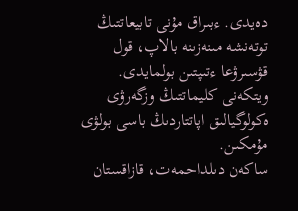دەيدى. ءبىراق مۇنى تابيعاتتىڭ توتەنشە مىنەزىنە بالاپ، قول قۋسىرۋعا ءتىپتىن بولمايدى. ويتكەنى كليماتتىڭ وزگەرۋى ەكولوگيالىق اپاتتاردىڭ باسى بولۋى مۇمكىن.
ساكەن دىلداحمەت، قازاقستان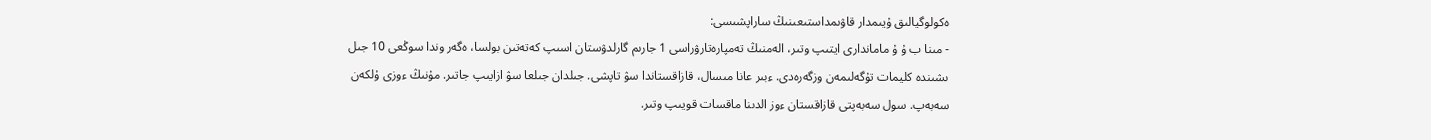ەكولوگيالىق ۇيىمدار قاۋىمداستىعىنىڭ ساراپشىسى:
- مىنا ب ۇ ۇ ماماندارى ايتىپ وتىر، الەمنىڭ تەمپارەتارۋراسى 1 جارىم گارلدۋستان اسىپ كەتەتىن بولسا، ەگەر وندا سوڭعى 10 جىل ىشىندە كليمات تۇگەلىمەن وزگەرەدى. ءبىر عانا مىسال، قازاقستاندا سۋ تاپشى. جىلدان جىلعا سۋ ازايىپ جاتىر. مۇنىڭ ءوزى ۇلكەن سەبەپ. سول سەبەپتى قازاقستان ءوز الدىنا ماقسات قويىپ وتىر.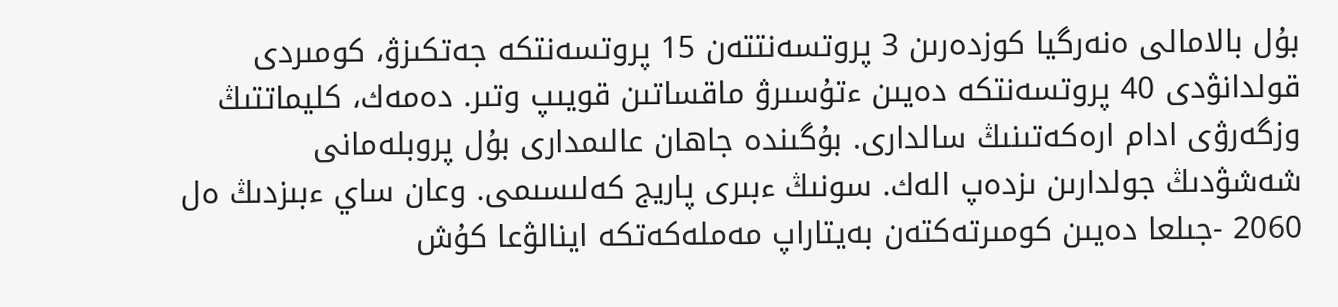بۇل بالامالى ەنەرگيا كوزدەرىن 3 پروتسەنتتەن 15 پروتسەنتكە جەتكىزۋ، كومىردى قولدانۋدى 40 پروتسەنتكە دەيىن ءتۇسىرۋ ماقساتىن قويىپ وتىر. دەمەك، كليماتتىڭ وزگەرۋى ادام ارەكەتىنىڭ سالدارى. بۇگىندە جاھان عالىمدارى بۇل پروبلەمانى شەشۋدىڭ جولدارىن ىزدەپ الەك. سونىڭ ءبىرى پاريج كەلىسىمى. وعان ساي ءبىزدىڭ ەل 2060 -جىلعا دەيىن كومىرتەكتەن بەيتاراپ مەملەكەتكە اينالۋعا كۇش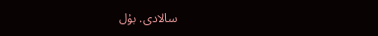سالادى. بۇل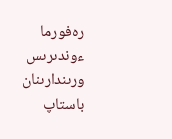رەفورما ءوندىرىس ورىندارىنان باستاپ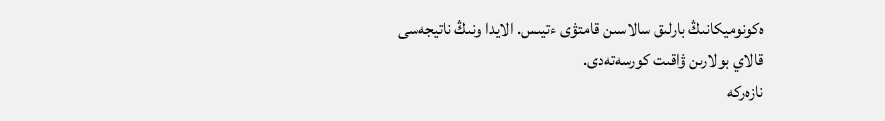ەكونوميكانىڭ بارلىق سالاسىن قامتۋى ءتيىس. الايدا ونىڭ ناتيجەسى قالاي بولارىن ۋاقىت كورسەتەدى.
نازەركە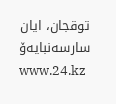توقجان، ايان سارسەنبايەۆ
www.24.kz